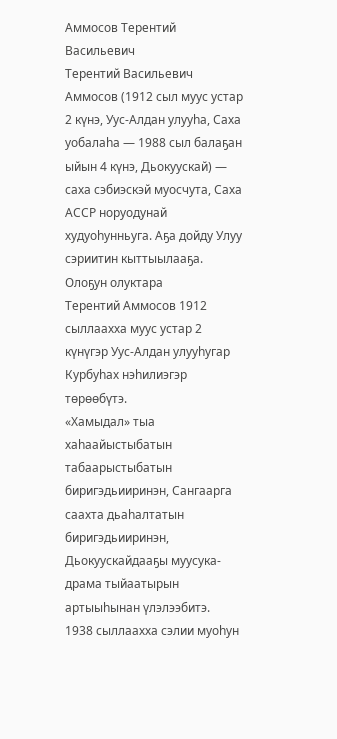Аммосов Терентий Васильевич
Терентий Васильевич Аммосов (1912 сыл муус устар 2 күнэ, Уус-Алдан улууһа, Саха уобалаһа — 1988 сыл балаҕан ыйын 4 күнэ, Дьокуускай) — саха сэбиэскэй муосчута, Саха АССР норуодунай худуоһунньуга. Аҕа дойду Улуу сэриитин кыттыылааҕа.
Олоҕун олуктара
Терентий Аммосов 1912 сыллаахха муус устар 2 күнүгэр Уус-Алдан улууһугар Курбуһах нэһилиэгэр төрөөбүтэ.
«Хамыдал» тыа хаһаайыстыбатын табаарыстыбатын биригэдьииринэн, Сангаарга саахта дьаһалтатын биригэдьииринэн, Дьокуускайдааҕы муусука-драма тыйаатырын артыыһынан үлэлээбитэ.
1938 сыллаахха сэлии муоһун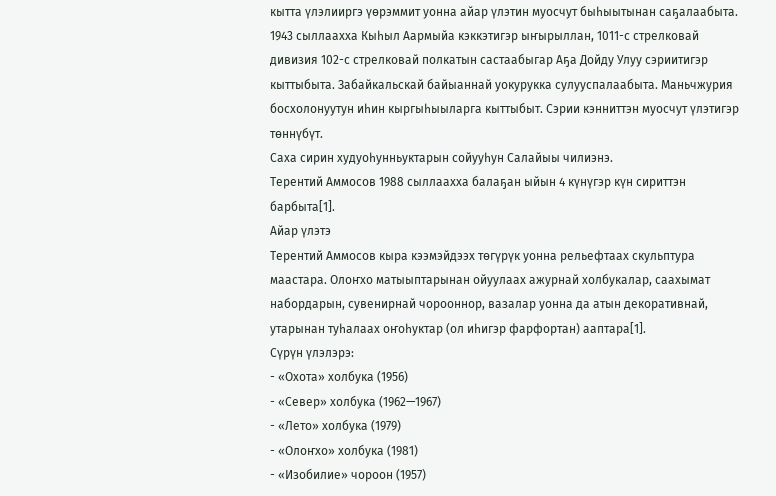кытта үлэлииргэ үөрэммит уонна айар үлэтин муосчут быһыытынан саҕалаабыта.
1943 сыллаахха Кыһыл Аармыйа кэккэтигэр ыҥырыллан, 1011-с стрелковай дивизия 102-с стрелковай полкатын састаабыгар Аҕа Дойду Улуу сэриитигэр кыттыбыта. Забайкальскай байыаннай уокурукка сулууспалаабыта. Маньчжурия босхолонуутун иһин кыргыһыыларга кыттыбыт. Сэрии кэнниттэн муосчут үлэтигэр төннүбүт.
Саха сирин худуоһунньуктарын сойууһун Салайыы чилиэнэ.
Терентий Аммосов 1988 сыллаахха балаҕан ыйын 4 күнүгэр күн сириттэн барбыта[1].
Айар үлэтэ
Терентий Аммосов кыра кээмэйдээх төгүрүк уонна рельефтаах скульптура маастара. Олоҥхо матыыптарынан ойуулаах ажурнай холбукалар, саахымат набордарын, сувенирнай чорооннор, вазалар уонна да атын декоративнай, утарынан туһалаах оҥоһуктар (ол иһигэр фарфортан) ааптара[1].
Сүрүн үлэлэрэ:
- «Охота» холбука (1956)
- «Север» холбука (1962—1967)
- «Лето» холбука (1979)
- «Олоҥхо» холбука (1981)
- «Изобилие» чороон (1957)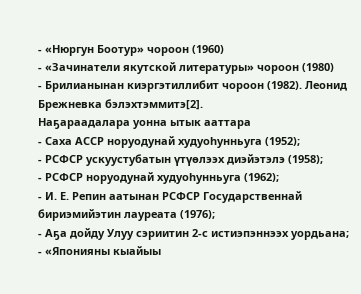- «Нюргун Боотур» чороон (1960)
- «Зачинатели якутской литературы» чороон (1980)
- Брилианынан киэргэтиллибит чороон (1982). Леонид Брежневка бэлэхтэммитэ[2].
Наҕараадалара уонна ытык ааттара
- Саха АССР норуодунай худуоһунньуга (1952);
- РСФСР ускуустубатын үтүөлээх диэйэтэлэ (1958);
- РСФСР норуодунай худуоһунньуга (1962);
- И. Е. Репин аатынан РСФСР Государственнай бириэмийэтин лауреата (1976);
- Аҕа дойду Улуу сэриитин 2-с истиэпэннээх уордьана;
- «Японияны кыайыы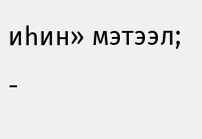иһин» мэтээл;
-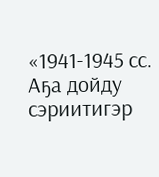«1941-1945 сс. Аҕа дойду сэриитигэр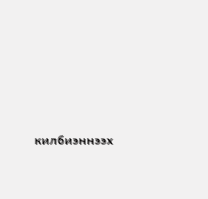килбиэннээх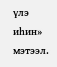үлэ иһин» мэтээл.